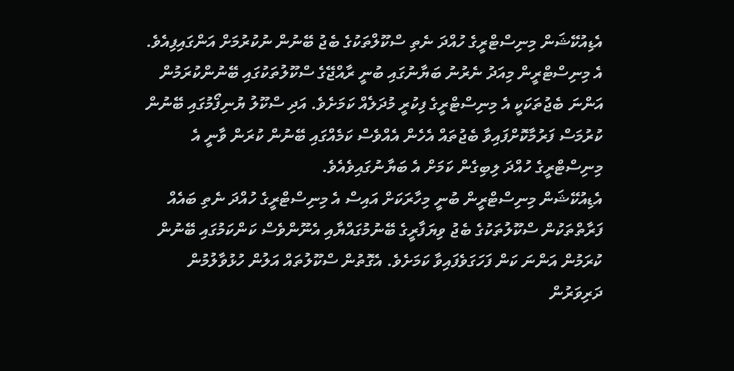އެޑިއުކޭޝަން މިނިސްޓްރީގެ ހުއްދަ ނެތި ސްކޫލްތަކުގެ ބެޖު ބޭނުން ނުކުރުމަށް އަންގައިފިއެވެ.
އެ މިނިސްޓްރީން މިއަދު ނެރުނު ބަޔާނުގައި ބުނީ ރާއްޖޭގެ ސްކޫލުތަކުގައި ބޭނުންކުރަމުން އަންނަ ބެޖުތަކަކީ އެ މިނިސްޓްރީގެ ފިކުރީ މުދަލެއް ކަމަށެވެ. އަދި ސްކޫލު ޔުނިފޯމުގައި ބޭނުން ކުރުމަސް ފަރުމާކޮށްފައިވާ ބެޖުތައް އެހެން އެއްވެސް ކަމެއްގައި ބޭނުން ކުރަން ވާނީ އެ މިނިސްޓްރީގެ ހުއްދަ ލިބިގެން ކަމަށް އެ ބަޔާނުގައިވެއެވެ.
އެޑިއުކޭޝަން މިނިސްޓްރީން ބުނީ މިހާރަކަށް އައިސް އެ މިނިސްޓްރީގެ ހުއްދަ ނެތި ބައެއް ފަރާތްތަކުން ސްކޫލުތަކުގެ ބެޖު ވިޔަފާރީގެ ބޭނުމުގައްޔާއި އެނޫންވެސް ކަންކަމުގައި ބޭނުން ކުރަމުން އަންނަ ކަން ފަހަގަވެފައިވާ ކަމަށެވެ. އެގޮތުން ސްކޫލުތައް އަލުން ހުޅުވާލުމުން ދަރިވަރުން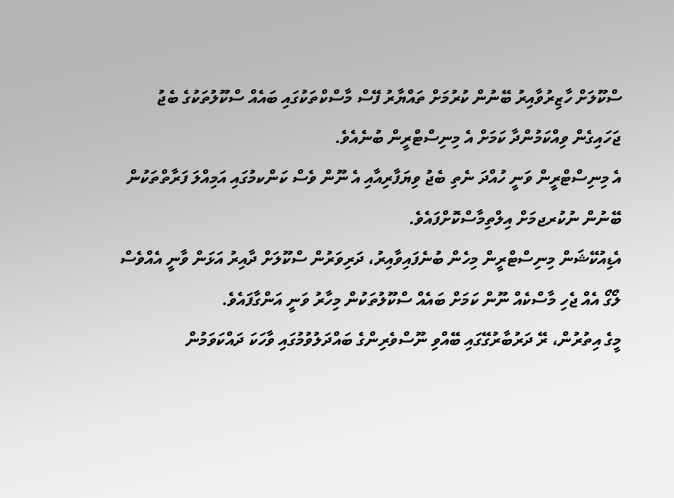ސްކޫލަށް ހާޒިރުވާއިރު ބޭނުން ކުރުމަށް ތައްޔާރު ފޭސް މާސްކްތަކުގައި ބައެއް ސްކޫލުތަކުގެ ބެޖު ޖަހައިގެން ވިއްކަމުންދާ ކަމަށް އެ މިނިސްޓްރީން ބުނެއެވެ.
އެ މިނިސްޓްރީން ވަނީ ހުއްދަ ނެތި ބެޖު ވިޔަފާރިއާއި އެ ނޫން ވެސް ކަންކމުގައި އަމިއްލަ ފަރާތްތަކުން ބޭނުން ނުކުރޖމަށް އިލްތިމާސްކޮށްފައެވެ.
އެޑިއުކޭޝަން މިނިސްޓްރީން މިހެން ބުނެފައިވާއިރު، ދަރިވަރުން ސްކޫލަށް ދާއިރު އަޅަން ވާނީ އެއްވެސް ލޯގޯ އެއް ޖެހި މާސްކެއް ނޫން ކަމަށް ބައެއް ސްކޫލުތަކުން މިހާރު ވަނީ އަންގާފައެވެ.
މީގެ އިތުރުން، ރޭ ދަރުބާރުގޭގައި ބޭއްވި ނޫސްވެރިންގެ ބައްދަލުވުމުގައި ވާހަކަ ދައްކަވަމުން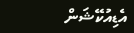އެޑިއުކޭޝަން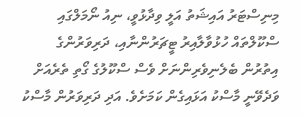މިނިސްޓަރު އައިޝަތު އަލީ ވިދާޅުވީ، ނިއު ނޯމަލްގައި ސްކޫލްތައް ހުޅުވާލާއިރު ޓީޗަރުންނާއި، ދަރިވަރުންގެ އިތުރުން ބެލެނިވެރިންނަށް ވެސް ސްކޫލުގެ ގޯތި ތެރެއަށް ވަދެވޭނީ މާސްކު އަޅައިގެން ކަމަށެވެ. އަދި ދަރިވަރުން މާސްކު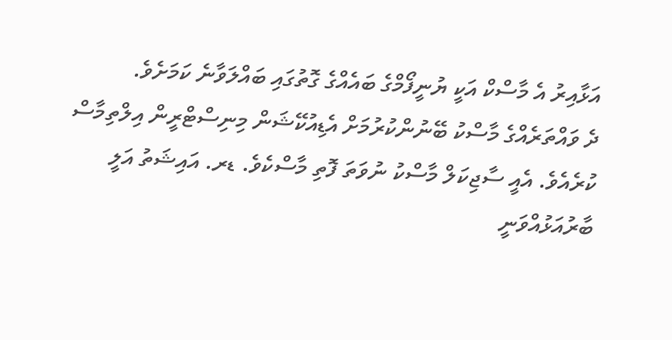އަޅާއިރު އެ މާސްކް އަކީ ޔުނީފޯމްގެ ބައެއްގެ ގޮތުގައި ބައްލަވާނެ ކަމަށެވެ.
ދެ ވައްތަރެއްގެ މާސްކު ބޭނުންކުރުމަށް އެޑިއުކޭޝަން މިނިސްޓްރީން އިލްތިމާސް ކުރެއެވެ. އެއީ ސާޖިކަލް މާސްކު ނުވަތަ ފޮތި މާސްކެވެ. ޑރ. އައިޝަތު އަލީ ބާރުއަޅުއްވަނީ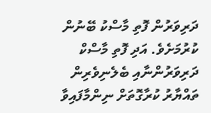ދަރިވަރުން ފޮތި މާސްކު ބޭނުން ކުރުމަށެވެ. އަދި ފޮތި މާސްކް ދަރިވަރުންނާއި ބެލެނިވެރިން ތައްޔާރު ކުރާގޮތަށް ނިންމާފައިވާ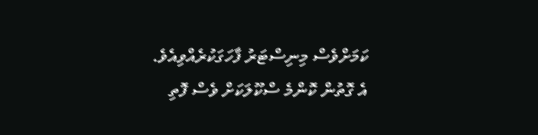ކަމަށްވެސް މިނިސްޓަރު ފާހަގަކުރެއްވިއެވެ. އެ ގޮތުން ކޮންމެ ސްކޫލަކަށް ވެސް ފޮތި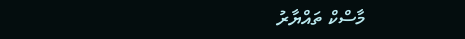މާސްކް ތައްޔާރު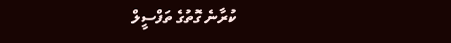ކުރާނެ ގޮތުގެ ތަފްސީލް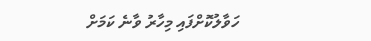ހަވާލުކޮށްފައި މިހާރު ވާނެ ކަމަށް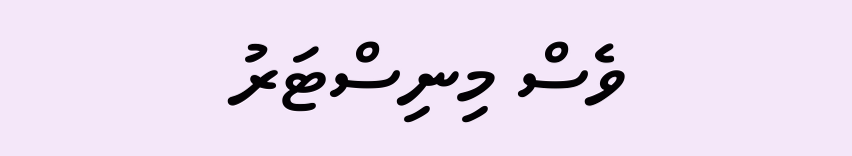ވެސް މިނިސްޓަރު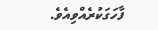ފާހަގަކުރެއްވިއެވެ.